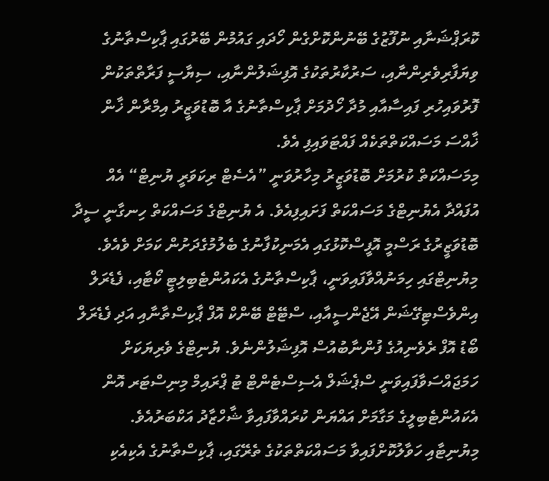ކޮރަޕްޝަނާއި ނުފޫޒުގެ ބޭނުންކޮށްގެން ހޯދައި ގައުމުން ބޭރުގައި ޕާކިސްތާނުގެ ވިޔަފާރިވެރިންނާއި، ސަރުކާރުތަކުގެ އޮފިޝަލުންނާއި، ސިޔާސީ ފަރާތްތަކުން ފޮރުވައިހުރި ފައިސާއާއި މުދާ ހޯދުމަށް ޕާކިސްތާނުގެ އާ ބޮޑުވަޒީރު އިމްރާން ޚާން ޚާއްސަ މަސައްކަތްތަކެއް ފައްޓަވައިފި އެވެ.
މިމަސައްކަތް ކުރުމަށް ބޮޑުވަޒީރު މިހާރުވަނީ ”އެސެޓް ރިކަވަރީ ޔުނިޓް“ އެއް އުފައްދާ އެޔުނިޓްގެ މަސައްކަތް ފަށައިފިއެވެ. އެ ޔުނިޓްގެ މަސައްކަތް ހިނގާނީ ސީދާ ބޮޑުވަޒީރުގެ ރަސްމީ އޮފީސްކޮޅުގައި އެމަނިކުފާނުގެ ބެލުމުގެދަށުން ކަމަށް ވެއެވެ.
މިޔުނިޓްގައި ހިމަނުއްވާފައިވަނީ، ޕާކިސްތާނުގެ އެކައުންޓެބިލިޓީ ކޯޓާއި، ފެޑެރަލް އިންވެސްޓިގޭޝަން އޭޖެންސީއާއި، ސްޓޭޓް ބޭންކް އޮފް ޕާކިސްތާނާއި އަދި ފެޑެރަލް ބޯޑު އޮފް ރެވެނިއުގެ ފުންނާބުއުސް އޮފިޝަލުންނެވެ. ޔުނިޓްގެ ވެރިޔަކަށް ހަމަޖައްސަވާފައިވަނީ ސްޕެޝަލް އެސިސްޓެންޓް ޓު ޕްރައިމް މިނިސްޓަރ އޮން އެކައުންޓެބިލީގެ މަގާމަށް އައްޔަން ކުރައްވާފައިވާ ޝާހްޒާދު އަކްބަރުއެވެ.
މިޔުނިޓާއި ހަވާލުކޮށްފައިވާ މަސައްކަތްތަކުގެ ތެރޭގައި، ޕާކިސްތާނުގެ އެކިއެކި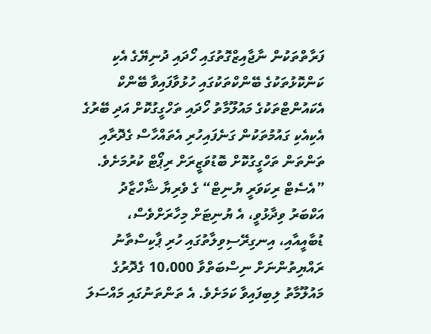ފަރާތްތަކުން ނާޖާއިޒްގޮތުގައި ހޯދައި ދުނިޔޭގެ އެކި ކަންކޮޅުތަކުގެ ބޭންކްތަކުގައި ހުޅުވާފައިވާ ބޭންކް އެކައުންޓްތަކުގެ މައުލޫމާތު ހޯދައި ތަހްގީގުކޮށް އަދި ބޭރުގެ އެކިއެކި ގައުމުތަކުން ގަނެފައިހުރި އެތައްހާސް ގެދޮރާއި ތަންތަން ތަހްގީގުކޮށް ބޮޑުވަޒީރަށް ރިޕޯޓް ކުރުމަށެވެ.
”އެސެޓް ރިކަވަރީ ޔުނިޓް“ ގެ ވެރިޔާ ޝާހްޒާދު އަކްބަރު ވިދާޅުވީ، އެ ޔުނިޓަށް މިހާރަށްވެސް، ޑުބާއީއާއި، އިނގިރޭސިވިލާތުގައި ހުރި ޕާކިސްތާނު ރައްޔިތުންނަށް ނިސްބަތްވާ 10،000 ގެދޮރުގެ މައުލޫމާތު ލިބިފައިވާ ކަމަށެވެ. އެ ތަންތަނުގައި މައްސަލަ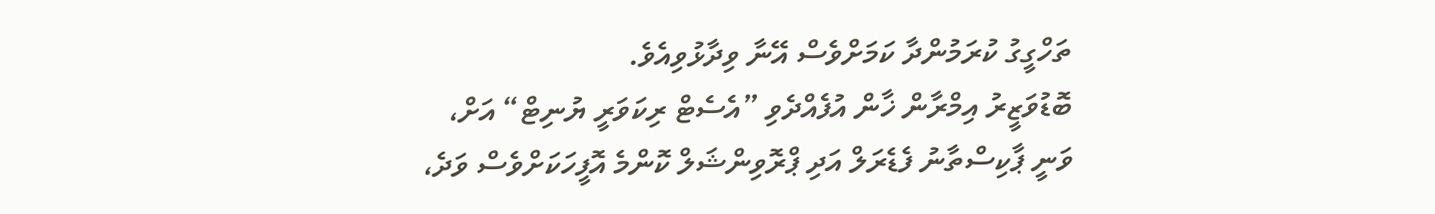ތަހްގީގު ކުރަމުންދާ ކަމަށްވެސް އޭނާ ވިދާޅުވިއެވެ.
ބޮޑުވަޒީރު އިމްރާން ޚާން އުފެއްދެވި ”އެސެޓް ރިކަވަރީ ޔުނިޓް“ އަށް، ވަނީ ޕާކިސްތާނު ފެޑެރަލް އަދި ޕްރޮވިންޝަލް ކޮންމެ އޮފީހަކަށްވެސް ވަދެ،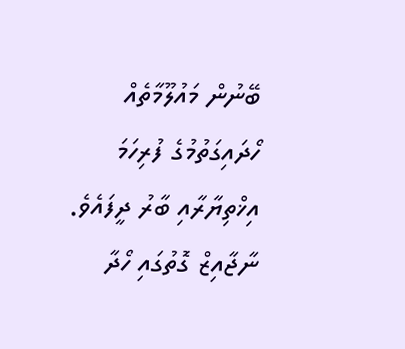ބޭނުން މައުލޫމާތެއް ހޯދައިގަތުމުގެ ފުރިހަމަ އިޚްތިޔާރާއި ބާރު ދީފައެވެ.
ނާޖާއިޒް ގޮތުގައި ހޯދާ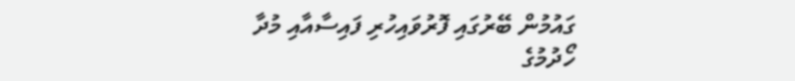ގައުމުން ބޭރުގައި ފޮރުވައިހުރި ފައިސާއާއި މުދާ ހޯދުމުގެ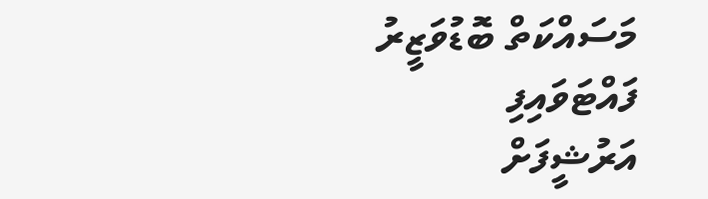މަސައްކަތް ބޮޑުވަޒީރު ފައްޓަވައިފި
އަރުޝީފަށް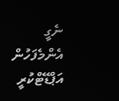ނެގީ
އެންމެފަހުން އަޕްޑޭޓްކުރީ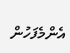އެންމެފަހުން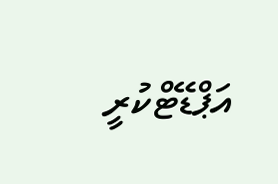އަޕްޑޭޓްކުރީ